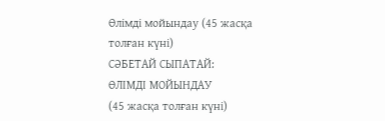Өлімді мойындау (45 жасқа толған күні)
СӘБЕТАЙ СЫПАТАЙ:
ӨЛІМДІ МОЙЫНДАУ
(45 жасқа толған күні)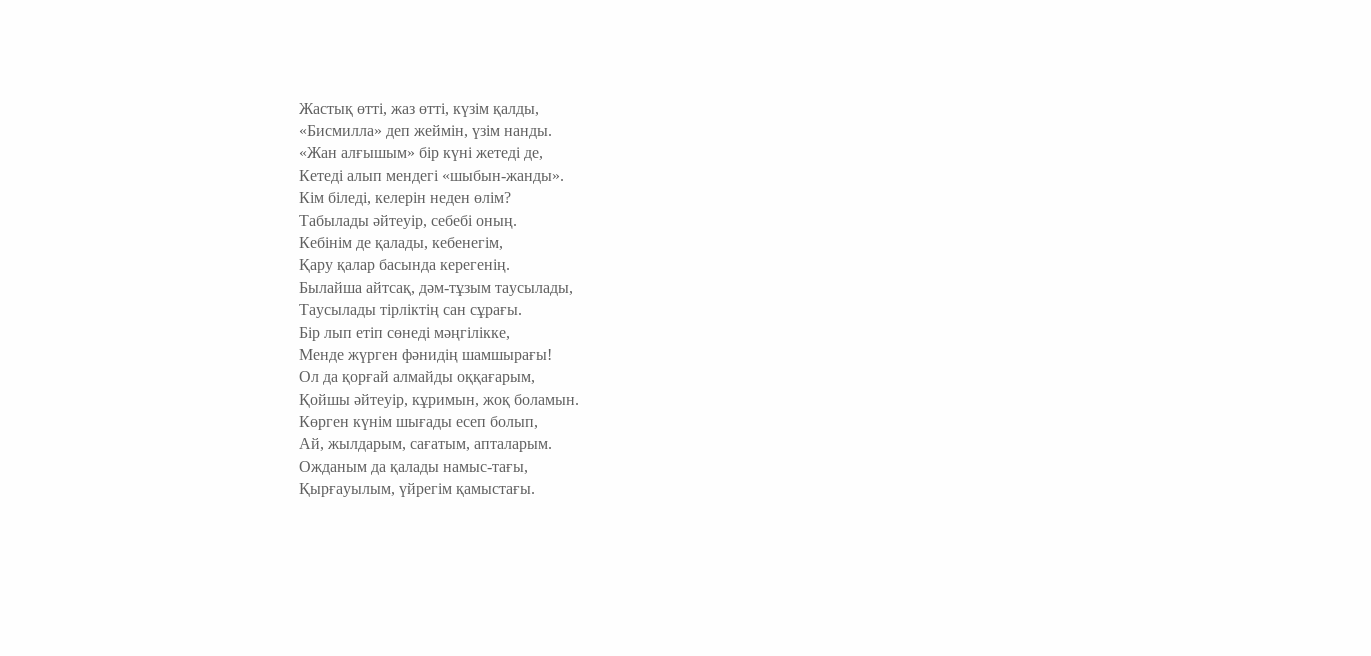Жастық өтті, жаз өтті, күзім қалды,
«Бисмилла» деп жеймін, үзім нанды.
«Жан алғышым» бір күні жетеді де,
Кетеді алып мендегі «шыбын-жанды».
Кім біледі, келерін неден өлім?
Табылады әйтеуір, себебі оның.
Кебінім де қалады, кебенегім,
Қару қалар басында керегенің.
Былайша айтсақ, дәм-тұзым таусылады,
Таусылады тірліктің сан сұрағы.
Бір лып етіп сөнеді мәңгілікке,
Менде жүрген фәнидің шамшырағы!
Ол да қорғай алмайды оққағарым,
Қойшы әйтеуір, кұримын, жоқ боламын.
Көрген күнім шығады есеп болып,
Ай, жылдарым, сағатым, апталарым.
Ожданым да қалады намыс-тағы,
Қырғауылым, үйрегім қамыстағы.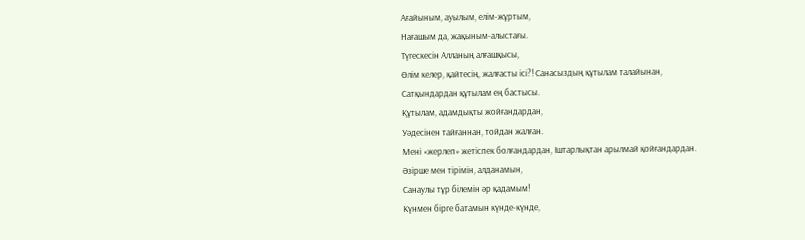Ағайыным, ауылым, елім-жұртым,
Нағашым да, жақыным-алыстағы.
Түгескесін Алланың алғашқысы,
Өлім келер, қайтесің, жалғасты ісі?! Санасыздың құтылам талайынан,
Сатқындардан құтылам ең бастысы.
Құтылам, адамдықты жойғандардан,
Уәдесінен тайғаннан, тойдан жалған.
Мені «жерлеп» жетіспек болғандардан, Іштарлықтан арылмай қойғандардан.
Әзірше мен тірімін, алданамын,
Санаулы тұр білемін әр қадамым!
Күнмен бірге батамын күнде-күнде,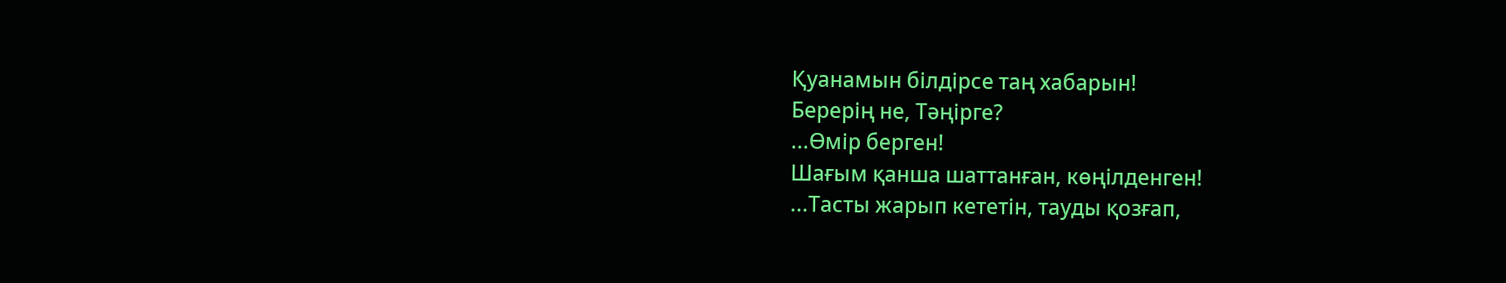Қуанамын білдірсе таң хабарын!
Берерің не, Тәңірге?
...Өмір берген!
Шағым қанша шаттанған, көңілденген!
...Тасты жарып кететін, тауды қозғап,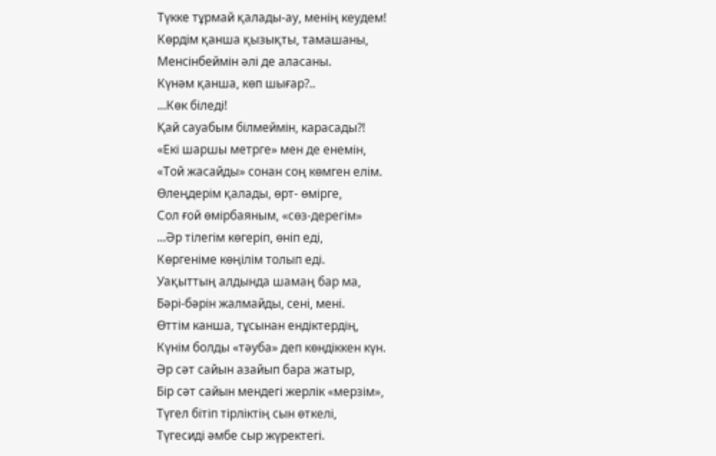Түкке тұрмай қалады-ау, менің кеудем!
Көрдім қанша қызықты, тамашаны,
Менсінбеймін әлі де аласаны.
Күнәм қанша, көп шығар?..
...Көк біледі!
Қай сауабым білмеймін, карасады?!
«Екі шаршы метрге» мен де енемін,
«Той жасайды» сонан соң көмген елім.
Өлеңдерім қалады, өрт- өмірге,
Сол ғой өмірбаяным, «сөз-дерегім»
...Әр тілегім көгеріп, өніп еді,
Көргеніме көңілім толып еді.
Уақыттың алдында шамаң бар ма,
Бәрі-бәрін жалмайды, сені, мені.
Өттім канша, тұсынан ендіктердің,
Күнім болды «тәуба» деп көндіккен күн.
Әр сәт сайын азайып бара жатыр,
Бір сәт сайын мендегі жерлік «мерзім»,
Түгел бітіп тірліктің сын өткелі,
Түгесиді әмбе сыр жүректегі.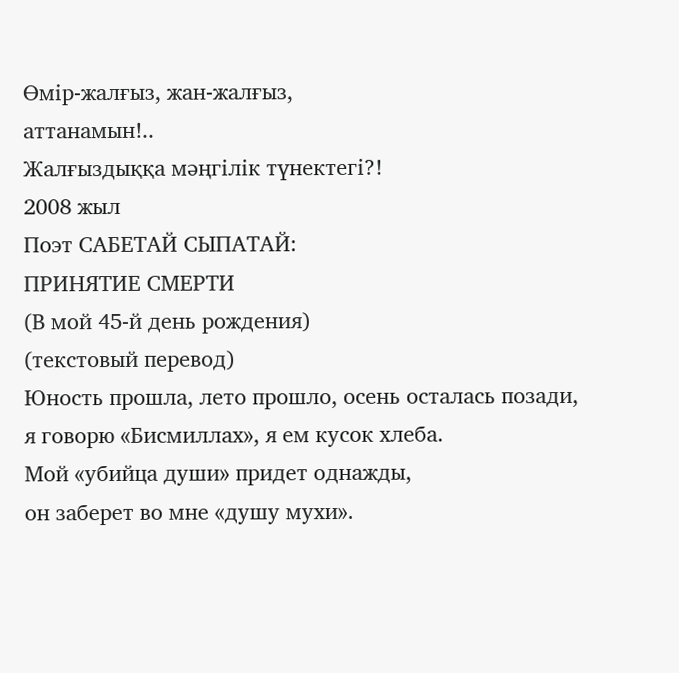Өмір-жалғыз, жан-жалғыз,
аттанамын!..
Жалғыздыққа мәңгілік түнектегі?!
2008 жыл
Поэт САБЕТАЙ СЫПАТАЙ:
ПРИНЯТИЕ СМЕРТИ
(В мой 45-й день рождения)
(текстовый перевод)
Юность прошла, лето прошло, осень осталась позади,
я говорю «Бисмиллах», я ем кусок хлеба.
Мой «убийца души» придет однажды,
он заберет во мне «душу мухи».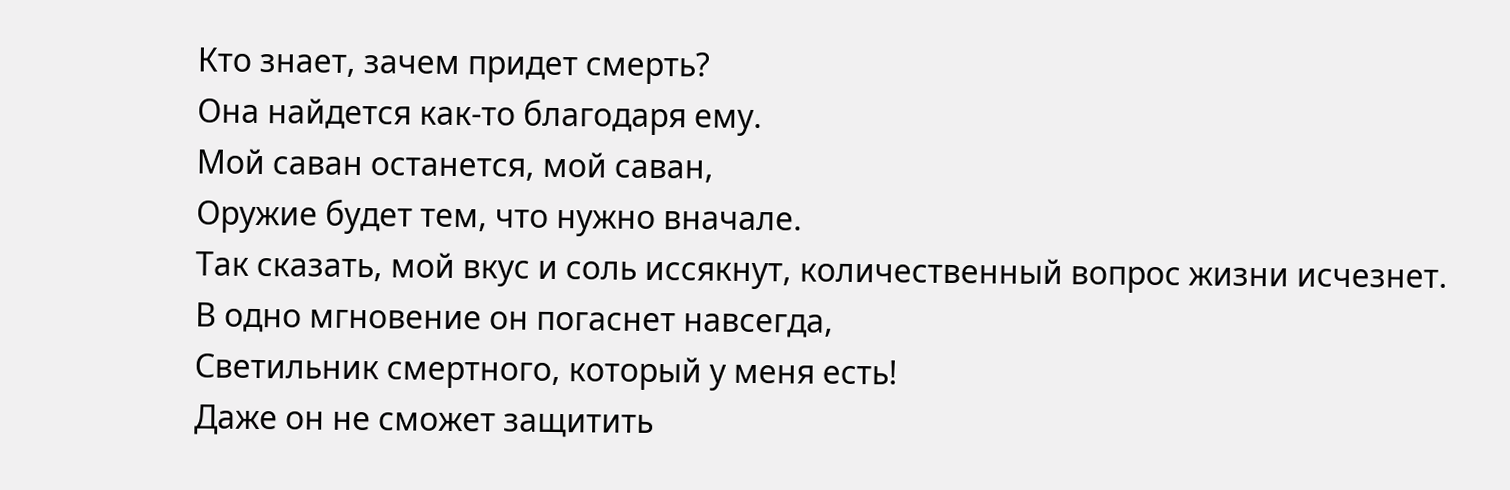Кто знает, зачем придет смерть?
Она найдется как-то благодаря ему.
Мой саван останется, мой саван,
Оружие будет тем, что нужно вначале.
Так сказать, мой вкус и соль иссякнут, количественный вопрос жизни исчезнет.
В одно мгновение он погаснет навсегда,
Светильник смертного, который у меня есть!
Даже он не сможет защитить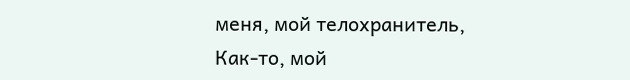меня, мой телохранитель,
Как-то, мой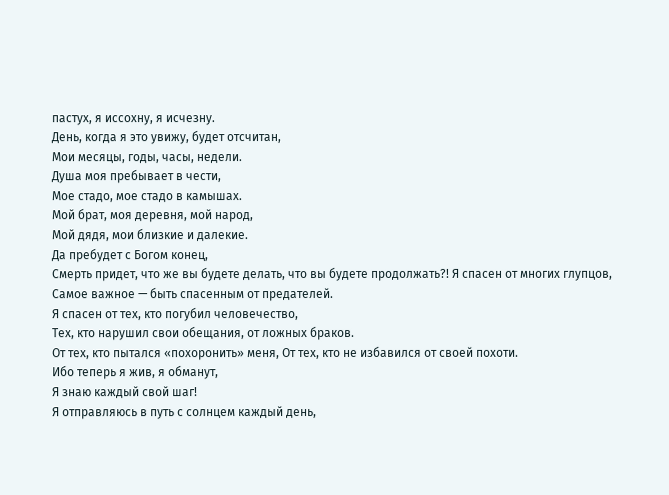пастух, я иссохну, я исчезну.
День, когда я это увижу, будет отсчитан,
Мои месяцы, годы, часы, недели.
Душа моя пребывает в чести,
Мое стадо, мое стадо в камышах.
Мой брат, моя деревня, мой народ,
Мой дядя, мои близкие и далекие.
Да пребудет с Богом конец,
Смерть придет, что же вы будете делать, что вы будете продолжать?! Я спасен от многих глупцов,
Самое важное — быть спасенным от предателей.
Я спасен от тех, кто погубил человечество,
Тех, кто нарушил свои обещания, от ложных браков.
От тех, кто пытался «похоронить» меня, От тех, кто не избавился от своей похоти.
Ибо теперь я жив, я обманут,
Я знаю каждый свой шаг!
Я отправляюсь в путь с солнцем каждый день,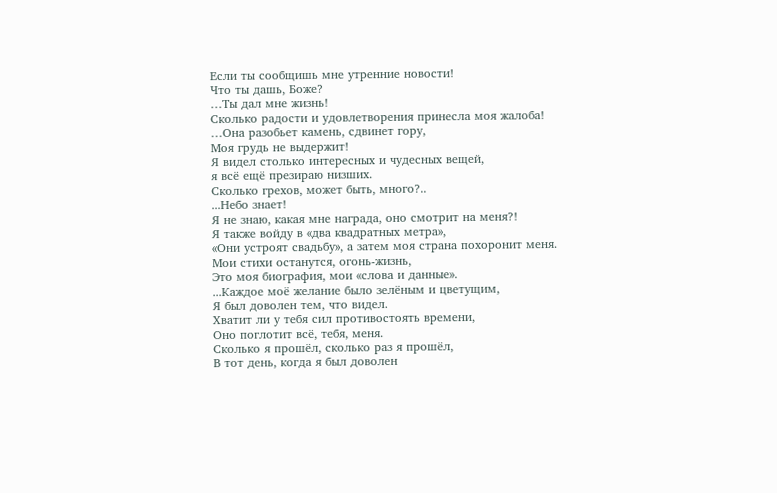Если ты сообщишь мне утренние новости!
Что ты дашь, Боже?
…Ты дал мне жизнь!
Сколько радости и удовлетворения принесла моя жалоба!
…Она разобьет камень, сдвинет гору,
Моя грудь не выдержит!
Я видел столько интересных и чудесных вещей,
я всё ещё презираю низших.
Сколько грехов, может быть, много?..
...Небо знает!
Я не знаю, какая мне награда, оно смотрит на меня?!
Я также войду в «два квадратных метра»,
«Они устроят свадьбу», а затем моя страна похоронит меня.
Мои стихи останутся, огонь-жизнь,
Это моя биография, мои «слова и данные».
...Каждое моё желание было зелёным и цветущим,
Я был доволен тем, что видел.
Хватит ли у тебя сил противостоять времени,
Оно поглотит всё, тебя, меня.
Сколько я прошёл, сколько раз я прошёл,
В тот день, когда я был доволен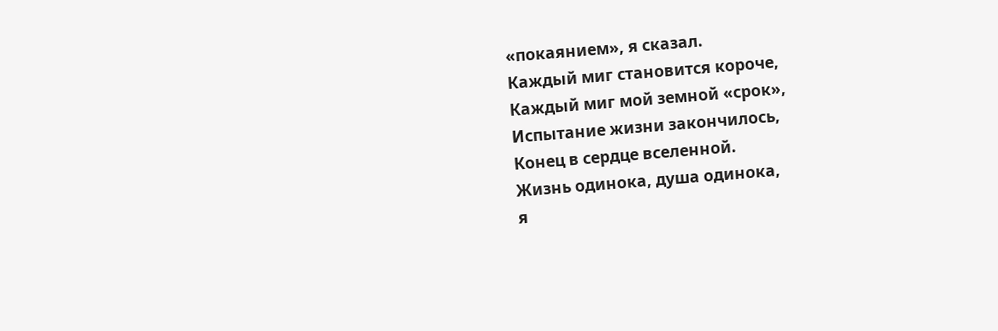«покаянием», я сказал.
Каждый миг становится короче,
Каждый миг мой земной «срок»,
Испытание жизни закончилось,
Конец в сердце вселенной.
Жизнь одинока, душа одинока,
я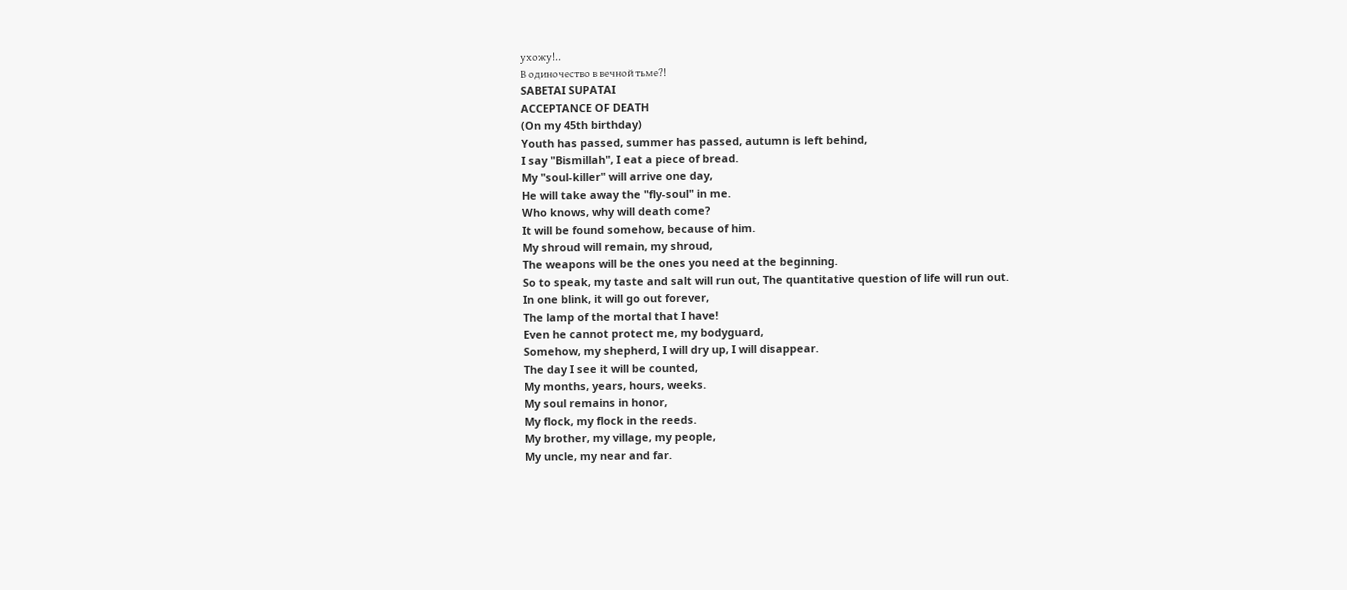ухожу!..
В одиночество в вечной тьме?!
SABETAI SUPATAI
ACCEPTANCE OF DEATH
(On my 45th birthday)
Youth has passed, summer has passed, autumn is left behind,
I say "Bismillah", I eat a piece of bread.
My "soul-killer" will arrive one day,
He will take away the "fly-soul" in me.
Who knows, why will death come?
It will be found somehow, because of him.
My shroud will remain, my shroud,
The weapons will be the ones you need at the beginning.
So to speak, my taste and salt will run out, The quantitative question of life will run out.
In one blink, it will go out forever,
The lamp of the mortal that I have!
Even he cannot protect me, my bodyguard,
Somehow, my shepherd, I will dry up, I will disappear.
The day I see it will be counted,
My months, years, hours, weeks.
My soul remains in honor,
My flock, my flock in the reeds.
My brother, my village, my people,
My uncle, my near and far.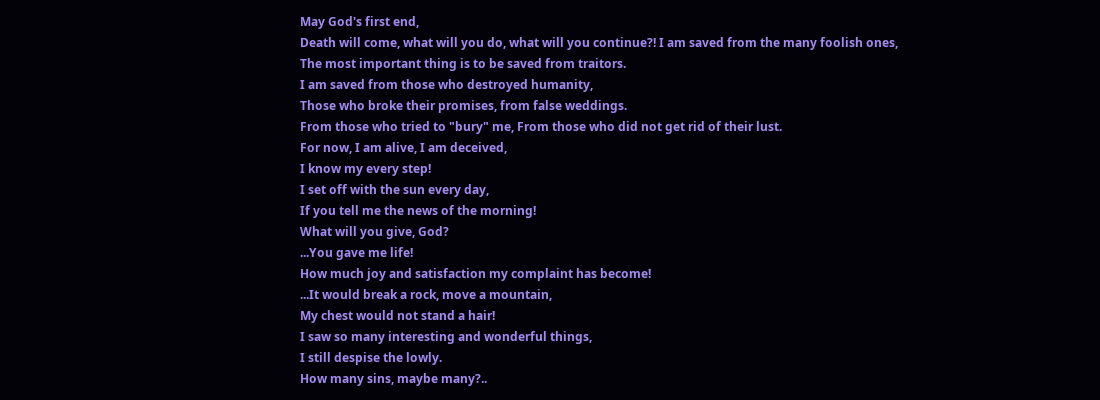May God's first end,
Death will come, what will you do, what will you continue?! I am saved from the many foolish ones,
The most important thing is to be saved from traitors.
I am saved from those who destroyed humanity,
Those who broke their promises, from false weddings.
From those who tried to "bury" me, From those who did not get rid of their lust.
For now, I am alive, I am deceived,
I know my every step!
I set off with the sun every day,
If you tell me the news of the morning!
What will you give, God?
...You gave me life!
How much joy and satisfaction my complaint has become!
...It would break a rock, move a mountain,
My chest would not stand a hair!
I saw so many interesting and wonderful things,
I still despise the lowly.
How many sins, maybe many?..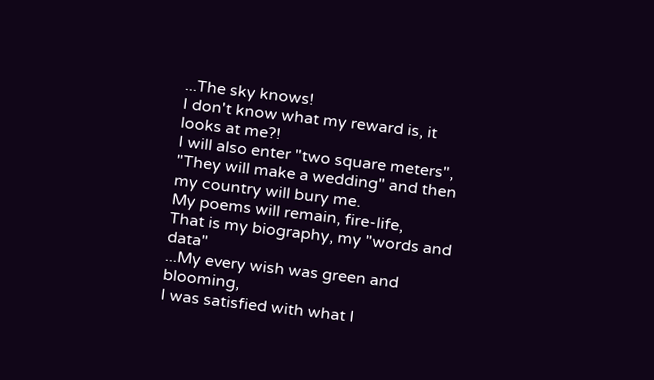...The sky knows!
I don't know what my reward is, it looks at me?!
I will also enter "two square meters",
"They will make a wedding" and then my country will bury me.
My poems will remain, fire-life,
That is my biography, my "words and data"
...My every wish was green and blooming,
I was satisfied with what I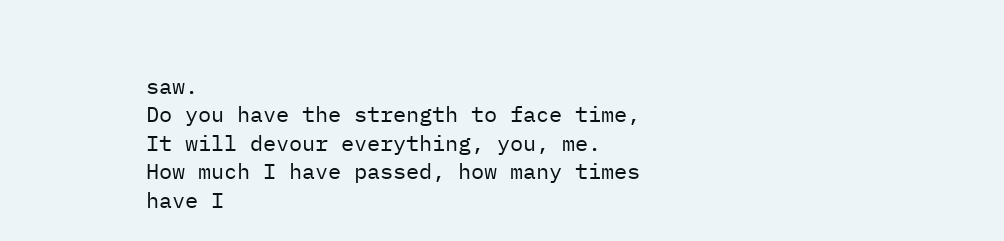saw.
Do you have the strength to face time,
It will devour everything, you, me.
How much I have passed, how many times have I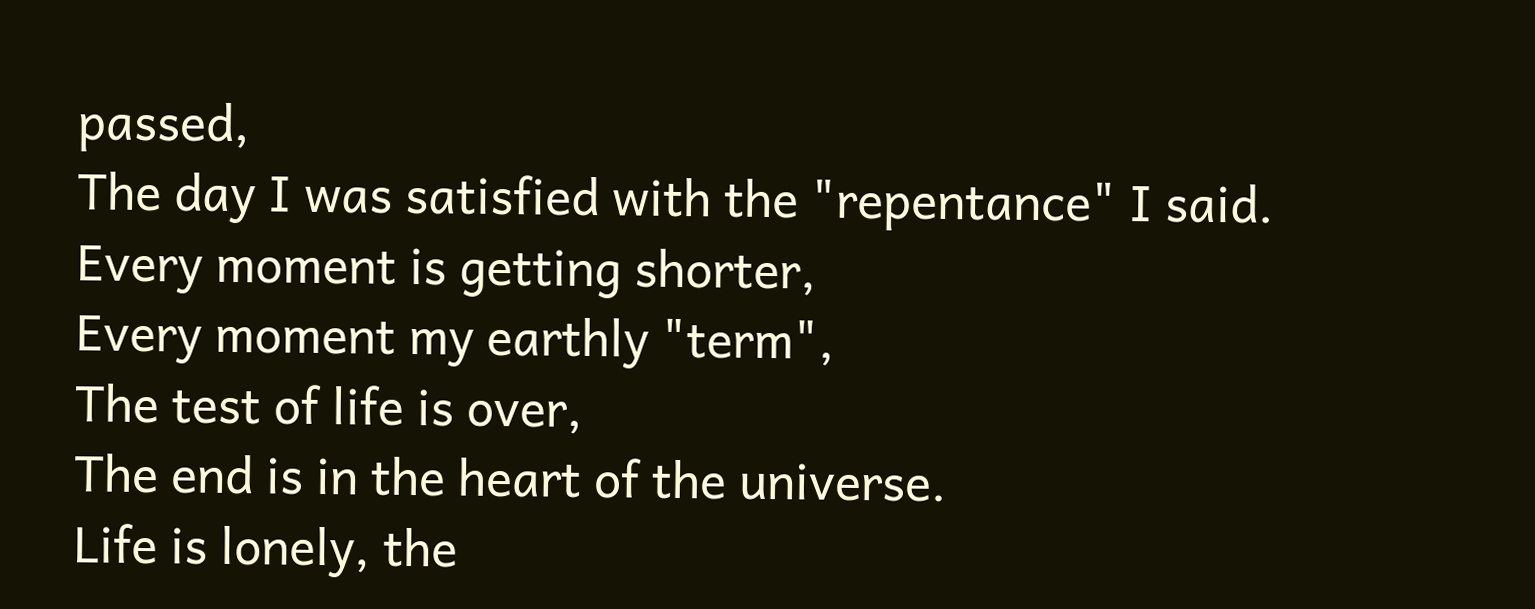passed,
The day I was satisfied with the "repentance" I said.
Every moment is getting shorter,
Every moment my earthly "term",
The test of life is over,
The end is in the heart of the universe.
Life is lonely, the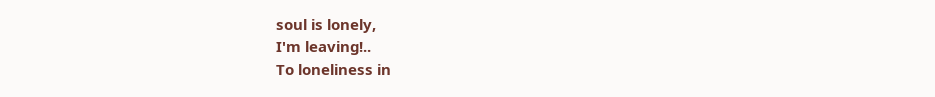soul is lonely,
I'm leaving!..
To loneliness in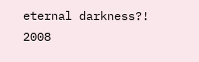eternal darkness?!
2008